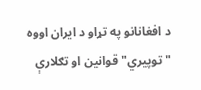د افغانانو په تړاو د ایران اووه "توپيري" قوانین او تګلارې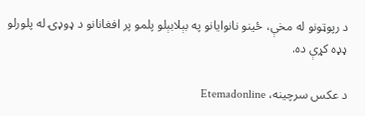د رپوټونو له مخې، ځینو نانوایانو په بېلابېلو پلمو پر افغانانو د ډوډۍ له پلورلو ډډه کړې ده.

د عکس سرچینه، Etemadonline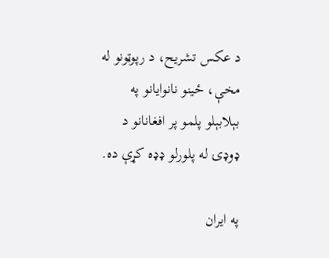د عکس تشریح، د رپوټونو له مخې، ځینو نانوایانو په بېلابېلو پلمو پر افغانانو د ډوډۍ له پلورلو ډډه کړې ده.

په ایران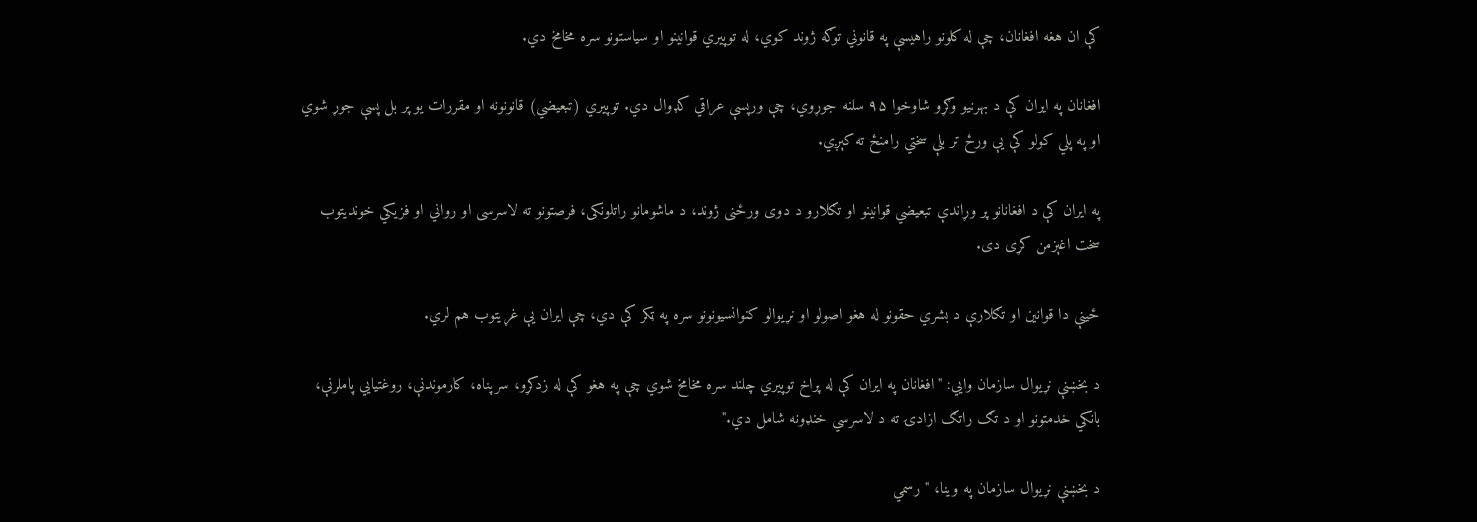کې ان هغه افغانان، چې له کلونو راهیسې په قانوني توګه ژوند کوي، له توپیري قوانینو او سیاستونو سره مخامخ دي.

افغانان په ایران کې د بهرنیو وګړو شاوخوا ۹۵ سلنه جوړوي، چې ورپسې عراقي کډوال دي. توپیري (تبعیضي) قانونونه او مقررات یو پر بل پسې جوړ شوي او په پلي کولو کې یې ورځ تر بلې سختي رامنځ ته کېږي.

په ایران کې د افغانانو پر وړاندې تبعیضي قوانینو او تګلارو د دوی ورځنی ژوند، د ماشومانو راتلونکی، فرصتونو ته لاسرسی او رواني او فزیکي خوندیتوب سخت اغېزمن کړی دی.

ځینې دا قوانین او تګلارې د بشري حقونو له هغو اصولو او نړیوالو کنوانسیونونو سره په ټکر کې دي، چې ایران یې غړیتوب هم لري.

د بخښنې نړیوال سازمان وايي: "افغانان په ایران کې له پراخ توپیري چلند سره مخامخ شوي چې په هغو کې له زدکړو، سرپناه، کارموندنې، روغتیايي پاملرنې، بانکي خدمتونو او د تګ راتګ ازادۍ ته د لاسرسي خنډونه شامل دي."

د بخښنې نړیوال سازمان په وینا، "رسمي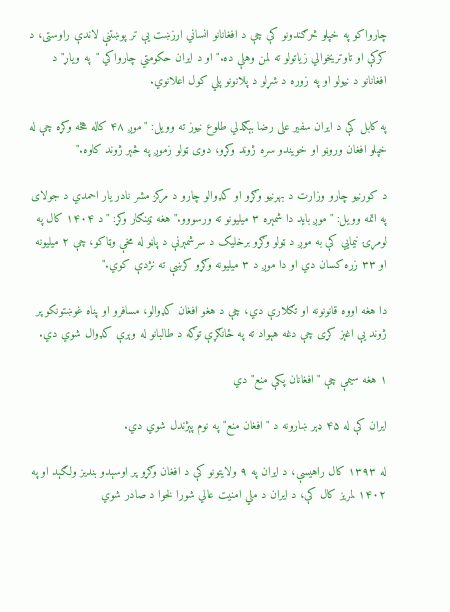چارواکو په خپلو څرګندونو کې چې د افغانانو انساني ارزښت یې تر پوښتنې لاندې راوستی، د کرکې او تاوتریخوالي زیاتولو ته لمن وهلې ده." او د ایران حکومتي چارواکي "په ویاړ" د افغانانو د نیولو او په زوره د شړلو د پلانونو پلي کول اعلانوي.

په کابل کې د ایران سفیر علی رضا بېګدلي طلوع نیوز ته وویل: "موږ ۴۸ کاله هڅه وکړه چې له خپلو افغان وروڼو او خویندو سره ژوند وکړو، دوی ټولو زموږ په څېر ژوند کاوه."

د کورنیو چارو وزارت د بهرنیو وګړو او کډوالو چارو د مرکز مشر نادر یار احمدي د جولای په اتمه وویل: "موږ باید دا شمېره ۳ میلیونو ته ورسووو." هغه ټینګار وکړ: "د ۱۴۰۴ کال په لومړۍ نیمایي کې به موږ د ټولو وګړو برخلیک د سرشمېرنې د پاڼو له مخې وټاکو، چې ۲ میلیونه او ۳۳ زره کسان دي او دا موږ د ۳ میلیونه وګړو کرښې ته نژدې کوي."

دا هغه اووه قانونونه او تګلارې دي، چې د هغو افغان کډوالو، مسافرو او پناه غوښتونکو پر ژوند یې اغېز کړی چې دغه هېواد ته په ځانګړې توګه د طالبانو له وېرې کډوال شوي دي.

۱ هغه سیمې چې "افغانان پکې منع" دي

ایران کې له ۴۵ ډېر ښارونه د "افغان منع" په نوم پېژندل شوي دي.

له ۱۳۹۳ کال راهیسې، د ایران په ۹ ولایتونو کې د افغان وګړو پر اوسېدو بندیز ولګېد او په ۱۴۰۲ لمریز کال کې، د ایران د ملي امنیت عالي شورا لخوا د صادر شوي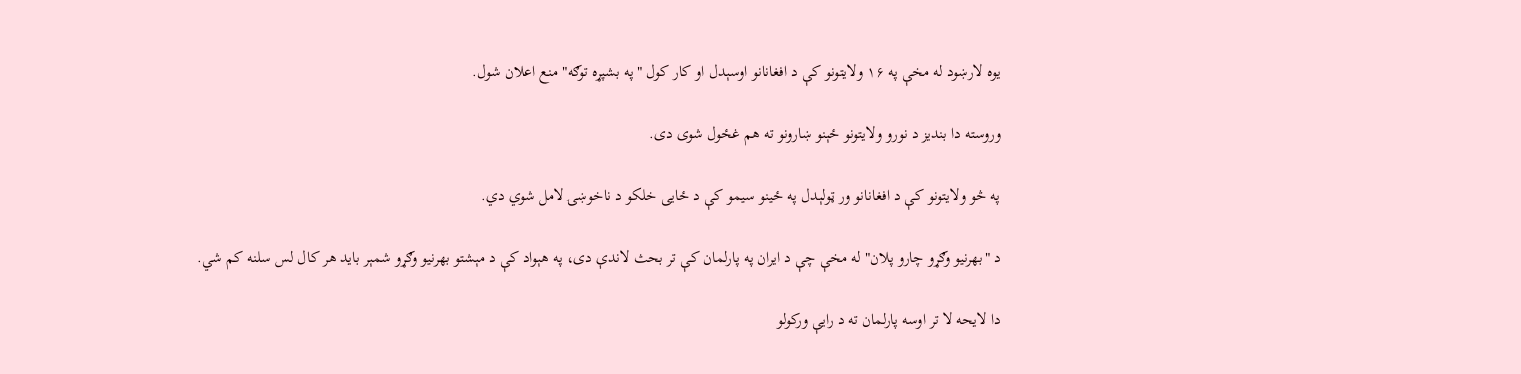یوه لارښود له مخې په ۱۶ ولایتونو کې د افغانانو اوسېدل او کار کول "په بشپړه توګه" منع اعلان شول.

وروسته دا بندیز د نورو ولایتونو ځېنو ښارونو ته هم غځول شوی دی.

په څو ولایتونو کې د افغانانو ور ټولېدل په ځینو سیمو کې د ځایی خلکو د ناخوښۍ لامل شوي دي.

د "بهرنيو وګړو چارو پلان" له مخې چې د ايران په پارلمان کې تر بحث لاندې دی، په هېواد کې د مېشتو بهرنيو وګړو شمېر بايد هر کال لس سلنه کم شي.

دا لایحه لا تر اوسه پارلمان ته د رایې ورکولو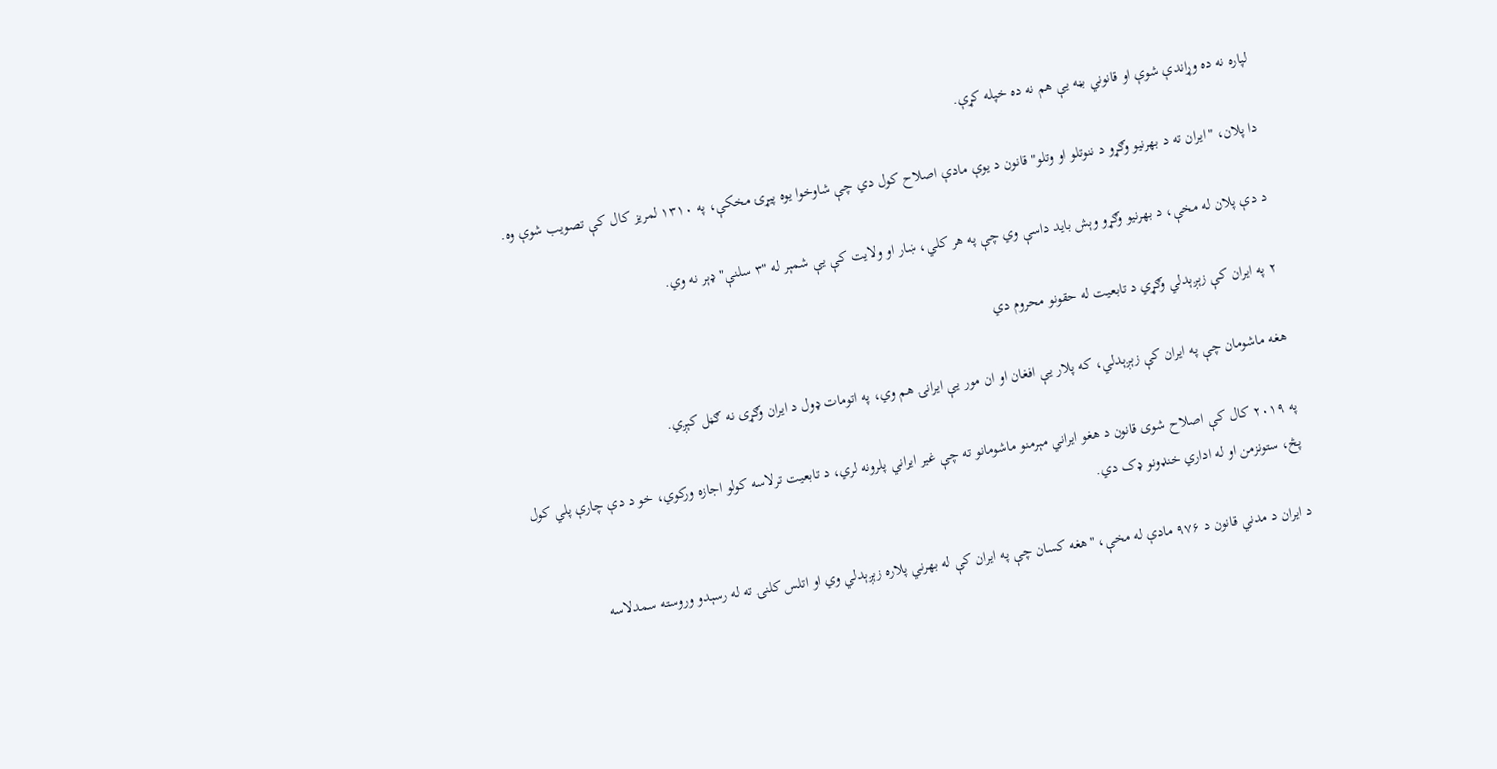لپاره نه ده وړاندې شوې او قانوني بڼه یې هم نه ده خپله کړې.

دا پلان، "ایران ته د بهرنیو وګړو د ننوتلو او وتلو" قانون د یوې مادې اصلاح کول دي چې شاوخوا یوه پیړۍ مخکې، په ۱۳۱۰ لمریز کال کې تصویب شوې وه.

د دې پلان له مخې، د بهرنیو وګړو وېش باید داسې وي چې په هر کلي، ښار او ولایت کې یې شمېر له "۳ سلنې" ډېر نه وي.

۲ په ایران کې زېږېدلي وګړي د تابعیت له حقونو محروم دي

هغه ماشومان چې په ایران کې زېږېدلي، که پلار یې افغان او ان مور یې ایرانۍ هم وي، په اتومات ډول د ایران وګړی نه ګڼل کېږي.

په ۲۰۱۹ کال کې اصلاح شوی قانون د هغو ایراني مېرمنو ماشومانو ته چې غیر ایراني پلرونه لري، د تابعیت ترلاسه کولو اجازه ورکوي، خو د دې چارې پلي کول پڅ، ستونزمن او له اداري خنډونو ډک دي.

د ایران د مدني قانون د ۹۷۶ مادې له مخې، "هغه کسان چې په ایران کې له بهرني پلاره زېږېدلي وي او اتلس کلنۍ ته له رسېدو وروسته سمدلاسه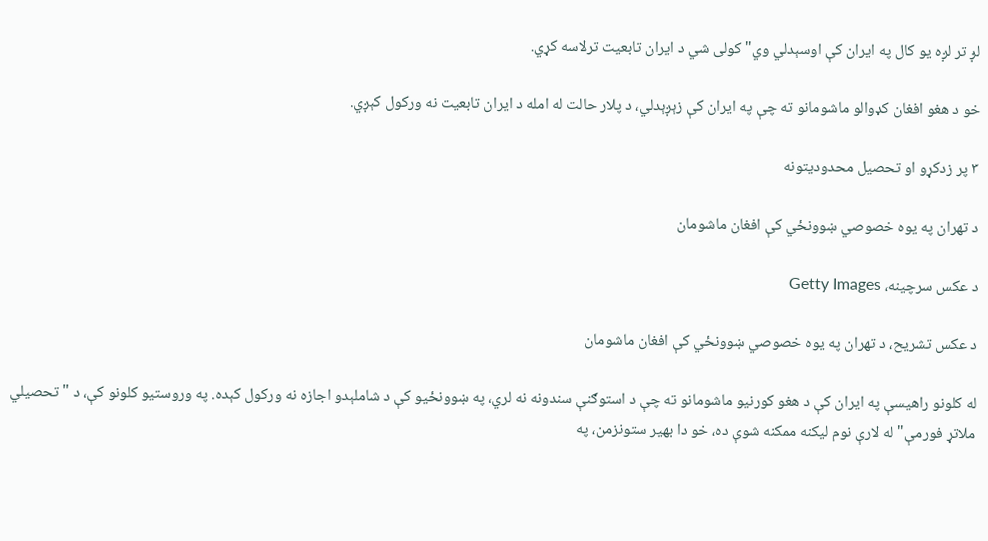لږ تر لږه یو کال په ایران کې اوسېدلي وي" کولی شي د ایران تابعیت ترلاسه کړي.

خو د هغو افغان کډوالو ماشومانو ته چې په ایران کې زېږېدلي، د پلار حالت له امله د ایران تابعیت نه ورکول کېږي.

۳ پر زدکړو او تحصیل محدودیتونه

د تهران په یوه خصوصي ښوونځي کې افغان ماشومان

د عکس سرچینه، Getty Images

د عکس تشریح، د تهران په یوه خصوصي ښوونځي کې افغان ماشومان

له کلونو راهیسې په ایران کې د هغو کورنیو ماشومانو ته چې د استوګنې سندونه نه لري، په ښوونځیو کې د شاملېدو اجازه نه ورکول کېده. په وروستیو کلونو کې، د "تحصیلي ملاتړ فورمې" له لارې نوم لیکنه ممکنه شوې ده، خو دا بهیر ستونزمن، په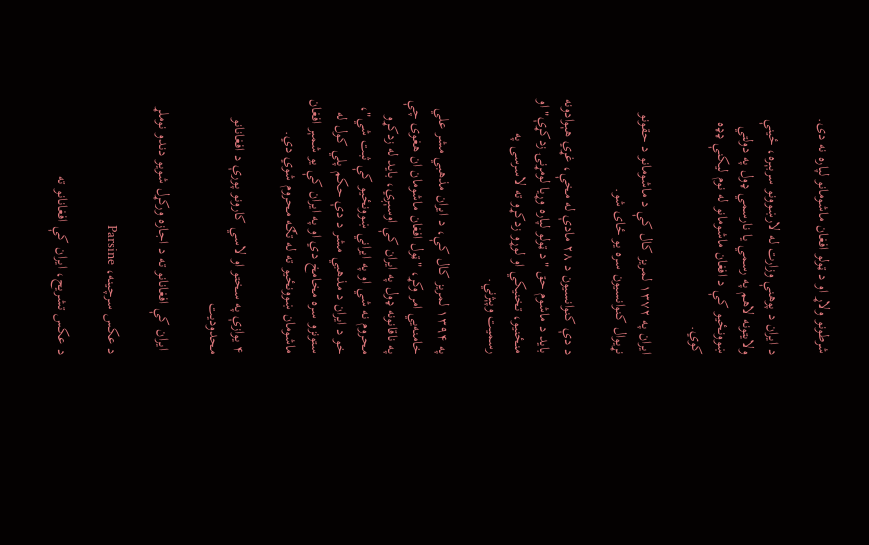شرطونو ولاړ او د ټولو افغان ماشومانو لپاره نه دی.

د ایران د پوهنې وزارت له لارښوونو سربېره، ځینې ولایتونه لاهم په رسمي یا نارسمي ډول په دولتي ښوونځیو کې د افغان ماشومانو له نوم لیکنې ډډه کوي.

ایران په ۱۳۷۲ لمریز کال کې د ماشومانو د حقونو نړیوال کنوانسیون سره یو ځای شو.

د دې کنوانسیون د ۲۸ مادې له مخې، غړي هېوادونه باید د ماشوم حق "د ټولو لپاره وړیا لومړنۍ زدکړې" او منځنیو، تخنیکي او لوړو زدکړو ته لاسرسی په رسمیت وپېژني.

په ۱۳۹۴ لمریز کال کې، د ایران مذهبي مشر علي خامنه‌يي امر وکړ، "ټول افغان ماشومان ان هغوی چې په ناقانونه ډول په ایران کې اوسېږي، باید له زدکړو محروم نه شي او په ایراني ښوونځیو کې ثبت شي"، خو د ایران د مذهبي مشر د دې حکم پلي کول له ستونزو سره مخامخ دي او په ایران کې یو شمېر افغان ماشومان ښوونځيو ته له تګه محروم شوي دي.

۴ یوازې په سختو او لاسي کارونو پورې د افغانانو محدودیت

 ایران کې افغانانو ته د اجازه ورکړل شویو دندو نوملړ

د عکس سرچینه، Parsine

د عکس تشریح، ایران کې افغانانو ته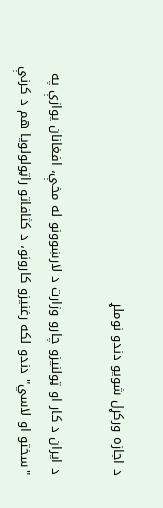د اجازه ورکړل شویو دندو نوملړ

د ایران د کار او ټولنیزو چارو وزارت د لارښوونو له مخې، افغانان یوازې په "سختو او لاسي" دندو لکه رغنیزو کارونو، د کثافاتو راټولولویا هم د کرنې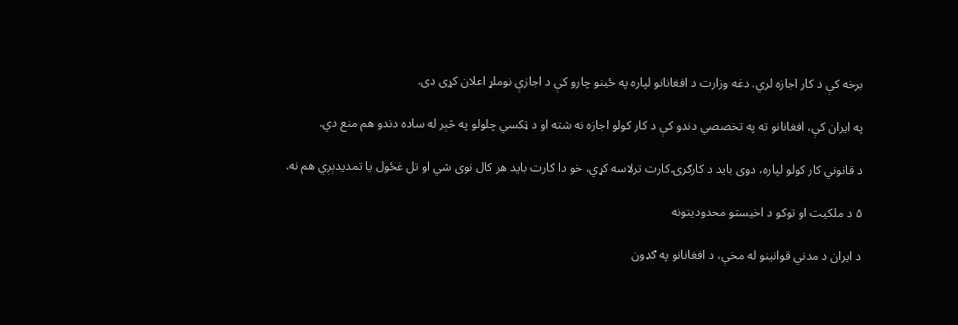برخه کې د کار اجازه لري. دغه وزارت د افغانانو لپاره په ځینو چارو کې د اجازې نوملړ اعلان کړی دی.

په ایران کې، افغانانو ته په تخصصي دندو کې د کار کولو اجازه نه شته او د ټکسي چلولو په څېر له ساده دندو هم منع دي.

د قانوني کار کولو لپاره، دوی باید د کارګرۍ کارت ترلاسه کړي، خو دا کارت باید هر کال نوی شي او تل غځول یا تمدیدېږي هم نه.

۵ د ملکیت او توکو د اخیستو محدودیتونه

د ایران د مدني قوانینو له مخې، د افغانانو په ګډون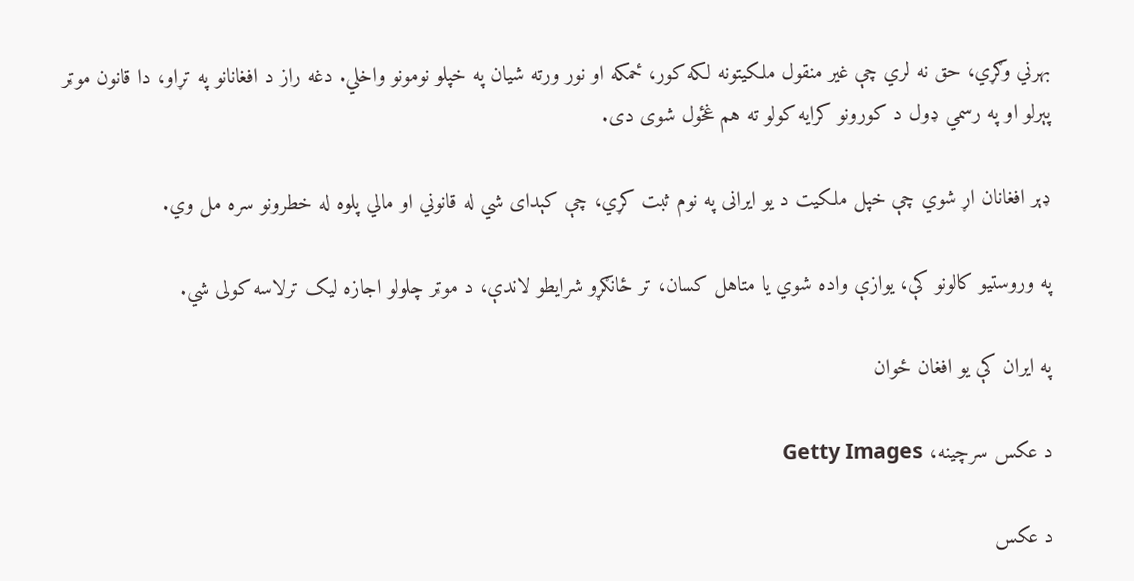بهرني وګړي، حق نه لري چې غیر منقول ملکیتونه لکه کور، ځمکه او نور ورته شیان په خپلو نومونو واخلي. دغه راز د افغانانو په تړاو، دا قانون موټر پېرلو او په رسمي ډول د کورونو کرایه کولو ته هم غځول شوی دی.

ډېر افغانان اړ شوي چې خپل ملکیت د یو ایرانی په نوم ثبت کړي، چې کېدای شي له قانوني او مالي پلوه له خطرونو سره مل وي.

په وروستیو کالونو کې، یوازې واده شوي یا متاهل کسان، تر ځانګړو شرایطو لاندې، د موټر چلولو اجازه لیک ترلاسه کولی شي.

په ایران کې یو افغان ځوان

د عکس سرچینه، Getty Images

د عکس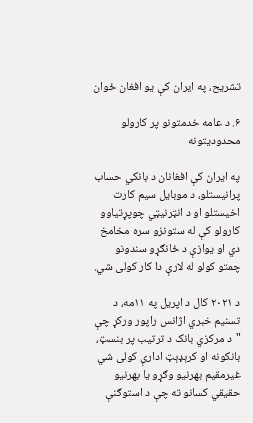تشریح، په ایران کې یو افغان ځوان

۶. د عامه خدمتونو پر کارولو محدودیتونه

په ایران کې افغانان د بانکي حساب پرانیستلو، د موبایل سیم کارت اخیستلو او د انټرنیټي چوپړتیاوو کارولو کې له ستونزو سره مخامخ دي او یوازې د ځانګړو سندونو چمتو کولو له لارې دا کار کولی شي.

د ۲۰۲۱ کال د اپریل په ۱۱مه، د تسنیم خبري اژانس راپور ورکړ چې "د مرکزي بانک د ترتیب پر بنسټ، بانکونه او کرېډېټ ادارې کولی شي غیرمقیم بهرنيو وګړو یا بهرنیو حقیقي کسانو ته چې د استوګنې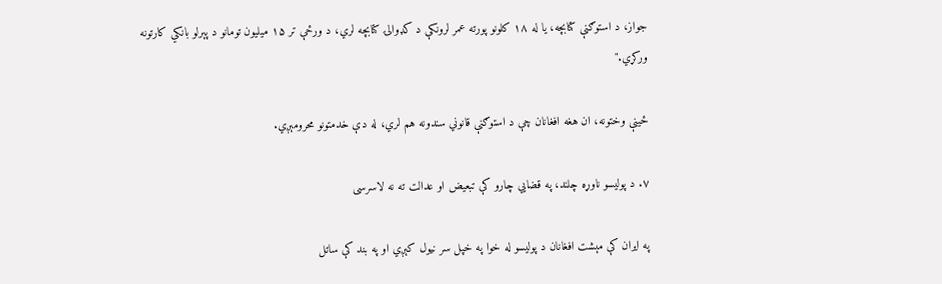جواز، د استوګنې کتابچه، یا له ۱۸ کلونو پورته عمر لرونکې د کډوالۍ کتابچه لري، د ورځې تر ۱۵ میلیون تومانو د پېرلو بانکي کارتونه ورکړي."

ځینې وختونه، ان هغه افغانان چې د استوګنې قانوني سندونه هم لري، له دې خدمتونو محرومېږي.

۷. د پولیسو ناوړه چلند، په قضايي چارو کې تبعیض او عدالت ته نه لاسرسی

په ایران کې مېشت افغانان د پولیسو له خوا په خپل سر نیول کېږي او په بند کې ساتل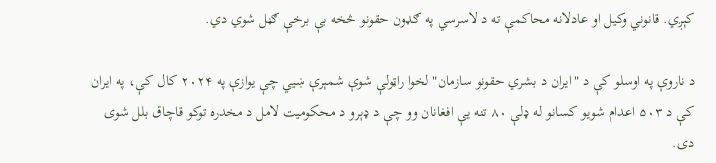کېږي. قانوني وکیل او عادلانه محاکمې ته د لاسرسي په ګډون حقونو څخه بې برخې ګڼل شوي دي.

د ناروې په اوسلو کې د "ایران د بشري حقونو سازمان" لخوا راټولې شوې شمېرې ښیي چې یوازې په ۲۰۲۴ کال کې، په ایران کې د ۵۰۳ اعدام شویو کسانو له ډلې ۸۰ تنه یې افغانان وو چې د ډېرو د محکومیت لامل د مخدره توکو قاچاق بلل شوی دی.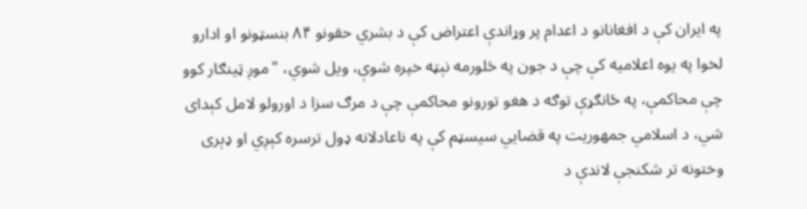په ایران کې د افغانانو د اعدام پر وړاندې اعتراض کې د بشري حقونو ۸۴ بنسټونو او ادارو لخوا په یوه اعلامیه کې چې د جون په څلورمه نېټه خپره شوې، ویل شوي، "موږ ټینګار کوو چې محاکمې، په ځانګړې توګه د هغو تورونو محاکمې چې د مرګ سزا د اورولو لامل کېدای شي، د اسلامي جمهوریت په قضایي سیسټم کې په ناعادلانه ډول ترسره کېږي او ډېری وختونه تر شکنجې لاندې د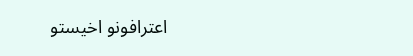اعترافونو اخیستو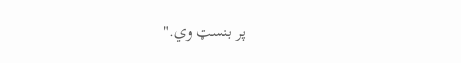پر بنسټ وي."